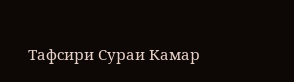Тафсири Сураи Камар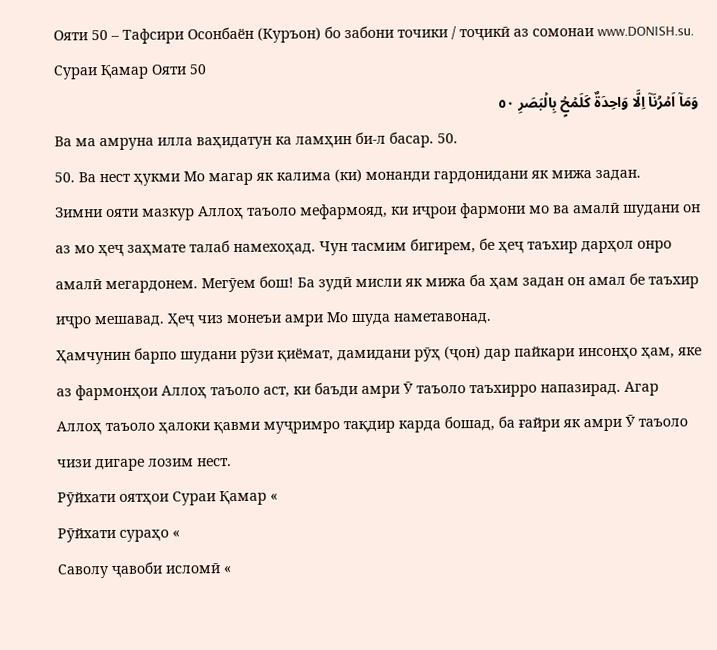Ояти 50 – Тафсири Осонбаён (Куръон) бо забони точики / тоҷикӣ аз сомонаи www.DONISH.su.
Сураи Қамар Ояти 50
وَمَاۤ اَمۡرُنَاۤ اِلَّا وَاحِدَةٌ كَلَمۡحٍۢ بِالۡبَصَرِ ٥٠
Ва ма амруна илла ваҳидатун ка ламҳин би-л басар. 50.
50. Ва нест ҳукми Мо магар як калима (ки) монанди гардонидани як мижа задан.
Зимни ояти мазкур Аллоҳ таъоло мефармояд, ки иҷрои фармони мо ва амалӣ шудани он аз мо ҳеҷ заҳмате талаб намехоҳад. Чун тасмим бигирем, бе ҳеҷ таъхир дарҳол онро амалӣ мегардонем. Мегӯем бош! Ба зудӣ мисли як мижа ба ҳам задан он амал бе таъхир иҷро мешавад. Ҳеҷ чиз монеъи амри Мо шуда наметавонад.
Ҳамчунин барпо шудани рӯзи қиёмат, дамидани рӯҳ (ҷон) дар пайкари инсонҳо ҳам, яке аз фармонҳои Аллоҳ таъоло аст, ки баъди амри Ӯ таъоло таъхирро напазирад. Агар Аллоҳ таъоло ҳалоки қавми муҷримро тақдир карда бошад, ба ғайри як амри Ӯ таъоло чизи дигаре лозим нест.
Рӯйхати оятҳои Сураи Қамар «
Рӯйхати сураҳо «
Саволу ҷавоби исломӣ «